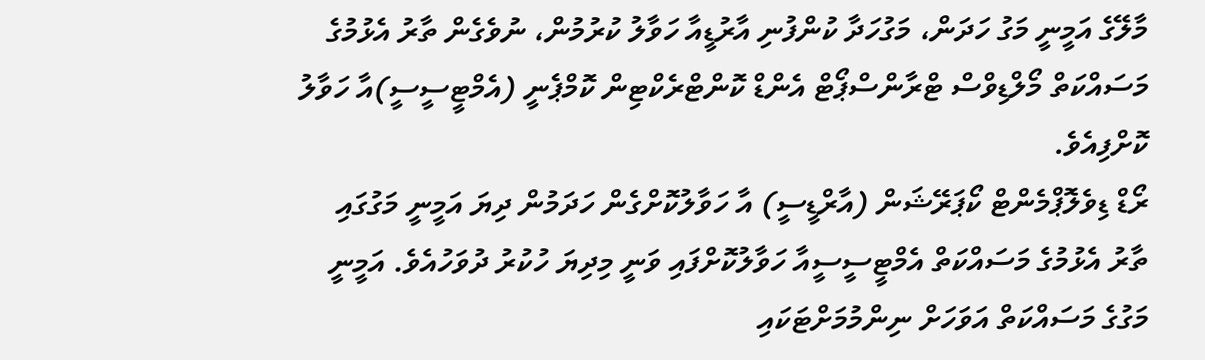މާލޭގެ އަމީނީ މަގު ހަދަން، މަގުހަދާ ކުންފުނި އާރުޑީއާ ހަވާލު ކުރުމުން، ނުވެގެން ތާރު އެޅުމުގެ މަސައްކަތް މޯލްޑިވްސް ޓްރާންސްޕޯޓް އެންޑް ކޮންޓްރެކްޓިން ކޮމްޕެނީ (އެމްޓީސީސީ)އާ ހަވާލު ކޮށްފިއެވެ.
ރޯޑް ޑިވެލޮޕްމެންޓް ކޯޕަރޭޝަން (އާރްޑީސީ) އާ ހަވާލުކޮށްގެން ހަދަމުން ދިޔަ އަމީނީ މަގުގައި ތާރު އެޅުމުގެ މަސައްކަތް އެމްޓީސީސީއާ ހަވާލުކޮށްފައި ވަނީ މިދިޔަ ހުކުރު ދުވަހުއެވެ. އަމީނީ މަގުގެ މަސައްކަތް އަވަހަށް ނިންމުމަށްޓަކައި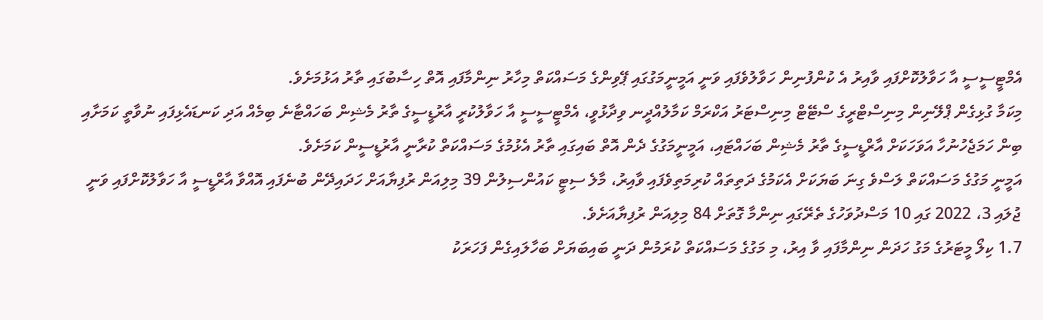އެމްޓީސީސީ އާ ހަވާލުކޮށްފައި ވާއިރު އެ ކުންފުނިން ހަވާލުވެފައި ވަނީ އަމީނީމަގުގައި ޕޭވިންގެ މަސައްކަތް މިހާރު ނިންމާފައި އޮތް ހިސާބުގައި ތާރު އަޅުމަށެވެ.
މިކަމާ ގުޅިގެން ޕްލޭނިން މިނިސްޓްރީގެ ސްޓޭޓް މިނިސްޓަރު އަކްރަމް ކަމާލުއްދީނ ވިދާޅުވީ، އެމްޓީސީސީ އާ ހަވާލުކުރީ އާރުޑީސީގެ ތާރު މެޝިން ބަހައްޓާނެ ބިމެއް އަދި ކަނޑައެޅިފައި ނުވާތީ ކަމަށާއި ބިން ހަމަޖެހުނުހާ އަވަހަކަށް އާރްޑީސީގެ ތާރު މެޝިން ބަހައްޓައި، އަމީނީމަގުގެ ދެން އޮތް ބައިގައި ތާރު އެޅުމުގެ މަސައްކަތް ކުރާނީ އާރުޑީސީން ކަމަށެވެ.
އަމީނީ މަގުގެ މަސައްކަތް ލަސްވެ ގިނަ ބަޔަކަށް އެކަމުގެ ދަތިތައް ކުރިމަތިވެފައި ވާއިރު، މާލެ ސިޓީ ކައުންސިލުން 39 މިލިއަން ރުފިޔާއަށް ހަދައިދޭން ބުނެފައި އޮއްވާ އާރްޑީސީ އާ ހަވާލުކޮށްފައި ވަނީ ޖުލައި 3، 2022 ގައި 10 މަސްދުވަހުގެ ތެރޭގައި ނިންމާ ގޮތަށް 84 މިލިއަން ރުފިޔާއަށެވެ.
1.7 ކިލޯ މީޓަރުގެ މަގު ހަދަން ނިންމާފައި ވާ އިރު، މި މަގުގެ މަސައްކަތް ކުރަމުން ދަނީ ބައިބަޔަށް ބަހާލައިގެން ފަހަރަކު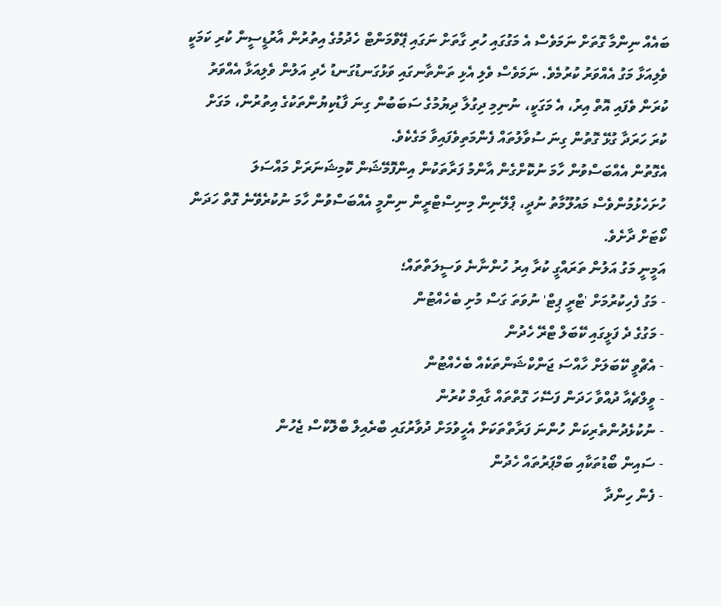ބައެއް ނިންމާ ގޮތަށް ނަމަވެސް އެ މަގުގައި ހުރި ގާތަށް ނަގައި ޕޭވްމަންޓް ހެދުމުގެ އިތުރުން އާރުޑީސީން ކުރި ކަމަކީ ވެލިއަޅާ މަގު އެއްވަރު ކުރުމެވެ. ނަމަވެސް ވެލި އެޅި ތަންތާނގައި ވަޅުގަނޑުގަނޑު ހެދި އަލުން ވެލިއަޅާ އެއްވަރު ކުރަން ވެފައި އޮތް އިރު، އެ މަގަކީ، ނުނިމި ދިގުލާ ދިޔުމުގެ ސަބަބުން ގިނަ ފާޑުކިޔުންތަކުގެ އިތުރުން، މަގަށް ކުރަ ހަރަދާ ގުޅޭ ގޮތުން ގިނަ ސުވާލުތައް ފެންމަތިވެފައިވާ މަގެކެވެ.
އެގޮތުން އެއްބަސްވުން ހާމަ ނުކޮށްގެން އާންމު ފަރާތަކުން އިންފޮމޭޝަން ކޮމިޝަނަރަށް މައްސަލަ ހުށަހެޅުމުންވެސް މައުލޫމާތު ނުދީ، ޕްލޭނިން މިނިސްޓްރީން ނިންމީ އެއްބަސްވުން ހާމަ ނުކުރެވޭނެ ގޮތް ހަދަން ކޯޓަށް ދާށެވެ.
އަމީނީ މަގު އަލުން ތަރައްގީ ކުރާ އިރު ހުންނާނެ ވަސީލަތްތައް؛
- މަގު ފެހިކުރުމަށް 'ޓްރީ ޕިޓް' ނުވަތަ ގަސް މުށި ބެހެއްޓުން
- މަގުގެ ދެ ފަޅީގައި ކޭބަލް ޓްރޭ ހެދުން
- އެޗްވީ ކޭބަލަށް ހާއްސަ ޖަންކްޝަންތަކެއް ބެހެއްޓުން
- ވީލްޗެއާ ދުއްވާ ހަދަން ފަސޭހަ ގޮތްތައް ގާއިމް ކުރުން
- ނުކުޅެދުންތެރިކަން ހުންނަ ފަރާތްތަކަށް އެހީވުމަށް ދުވާރުގައި ބްރެއިލް ބްލޮކްސް ޖެހުން
- ސައިން ބޯޑުތަކާއި ބަމްޕަރުތައް ހެދުން
- ފެން ހިންދާ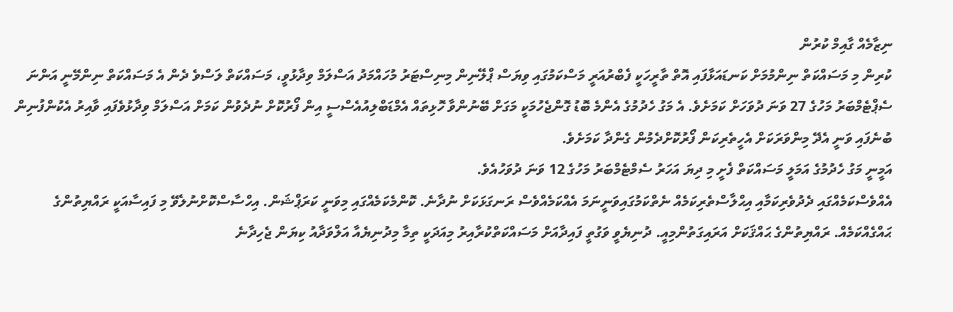ނިޒާމެއް ގާއިމް ކުރުން
ކުރިން މި މަސައްކަތް ނިންމުމަށް ކަނޑައަޅާފައި އޮތް ތާރީހަކީ ފެބްރުއަރީ މަސްކަމުގައި ވިޔަސް ޕްލޭނިން މިނިސްޓަރު މުހައްމަދު އަސްލަމް ވިދާޅުވީ، މަސައްކަތް ލަސްވެ ދެން އެ މަސައްކަތް ނިންމޭނީ އަންނަ ސެޕްޓެމްބަރު މަހުގެ 27 ވަނަ ދުވަހަށް ކަމަށެވެ. އެ މަގު ހެދުމުގެ އެންމެ ބޮޑު ގޮންޖެހުމަކީ މަގަށް ބޭނުންވާ ހޮޅިތައް އެމްޑަބްލިއުއެސްސީ އިން ފޯރުކޮށް ނުދެވުން ކަމަށް އަސްލަމް ވިދާޅުވެފައި ވާއިރު އެކުންފުނިން ބުނެފައި ވަނީ އެދޭ މިންވަރަކަށް އެހީތެރިކަން ފޯރުކޮށްދެމުން ގެންދާ ކަމަށެވެ.
އަމީނީ މަގު ހެދުމުގެ އަމަލީ މަސައްކަތް ފެށީ މި ދިޔަ އަހަރު ސެމްޓެމްބަރު މަހުގެ 12 ވަނަ ދުވަހުއެވެ.
އެއްވެސްކަމެއްގައި ދެދުވެރިކަމާއި އިޙްލާސްތެރިކަމެއް ނެތްކަމުގައިވަނީނަމަ އެއްކަމެއްވެސް ރަނގަޅަކަށް ނުދާނެ. ކޮންމެކަމެއްގައި މިވަނީ ކަރަޕްޝަން. އިހްސާސްކޮށްނުލެވޭ މި ފައިސާއަކީ ރައްޔިތުންގެ ޙައްގެއްކަމެއް. ރައްޔިތުންގެ ޙައްޤަކަށް އަރައިގަތުންމިއީ. ދުނިޔެވީ ވަގުތީ ފައިދާއަށް މަސައްކަތްކުރާއިރު މިއަދަކީ ތިމާ މިދުނިޔެއާ އަލްވަދާއު ކިޔަން ޖެހިދާނެ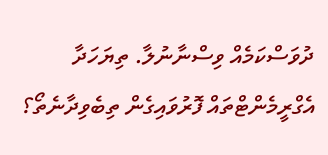ދުވަސްކަމެއް ވިސްނާނުލާ. ތިޔަހަދާ އެގްރީމެންޓްތައް ފޮރުވައިގެން ތިބެވިދާނެތޯ؟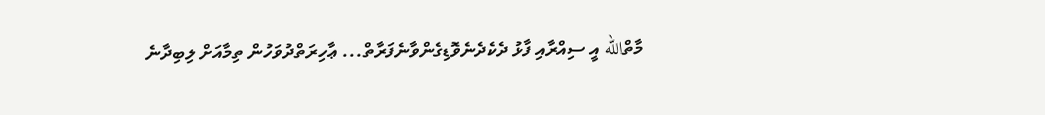މާތްالله އީ ސިއްރާއި ފާޅު ދެކެދެނެވޮޑިގެންވާނެފަރާތް... ޢާހިރަތްދުވަހުން ތިމާއަށް ލިބިދާނެ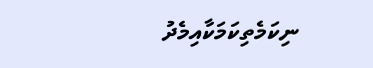ނިކަމެތިކަމަކާއިމެދު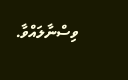ވިސްނާލައްވާ.